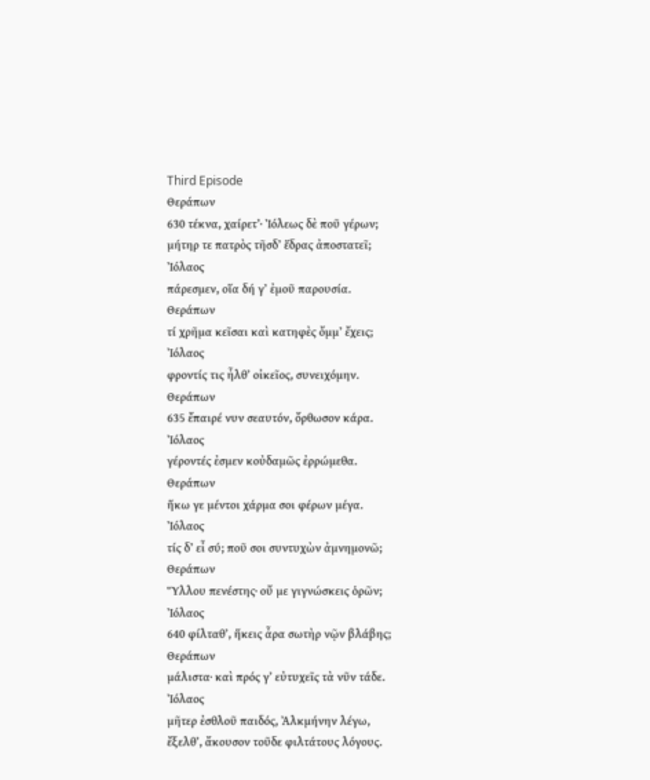Third Episode
Θεράπων
630 τέκνα, χαίρετʼ· Ἰόλεως δὲ ποῦ γέρων;
μήτηρ τε πατρὸς τῆσδʼ ἕδρας ἀποστατεῖ;
Ἰόλαος
πάρεσμεν, οἵα δή γʼ ἐμοῦ παρουσία.
Θεράπων
τί χρῆμα κεῖσαι καὶ κατηφὲς ὄμμʼ ἔχεις;
Ἰόλαος
φροντίς τις ἦλθʼ οἰκεῖος, συνειχόμην.
Θεράπων
635 ἔπαιρέ νυν σεαυτόν, ὄρθωσον κάρα.
Ἰόλαος
γέροντές ἐσμεν κοὐδαμῶς ἐρρώμεθα.
Θεράπων
ἥκω γε μέντοι χάρμα σοι φέρων μέγα.
Ἰόλαος
τίς δʼ εἶ σύ; ποῦ σοι συντυχὼν ἀμνημονῶ;
Θεράπων
Ὕλλου πενέστης· οὔ με γιγνώσκεις ὁρῶν;
Ἰόλαος
640 φίλταθʼ, ἥκεις ἆρα σωτὴρ νῷν βλάβης;
Θεράπων
μάλιστα· καὶ πρός γʼ εὐτυχεῖς τὰ νῦν τάδε.
Ἰόλαος
μῆτερ ἐσθλοῦ παιδός, Ἀλκμήνην λέγω,
ἔξελθʼ, ἄκουσον τοῦδε φιλτάτους λόγους.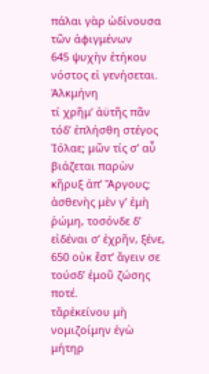πάλαι γὰρ ὠδίνουσα τῶν ἀφιγμένων
645 ψυχὴν ἐτήκου νόστος εἰ γενήσεται.
Ἀλκμήνη
τί χρῆμʼ ἀϋτῆς πᾶν τόδʼ ἐπλήσθη στέγος
Ἰόλαε; μῶν τίς σʼ αὖ βιάζεται παρὼν
κῆρυξ ἀπʼ Ἄργους; ἀσθενὴς μὲν γʼ ἐμὴ
ῥώμη, τοσόνδε δʼ εἰδέναι σʼ ἐχρῆν, ξένε,
650 οὐκ ἔστʼ ἄγειν σε τούσδʼ ἐμοῦ ζώσης ποτέ.
τἄρἐκείνου μὴ νομιζοίμην ἐγὼ
μήτηρ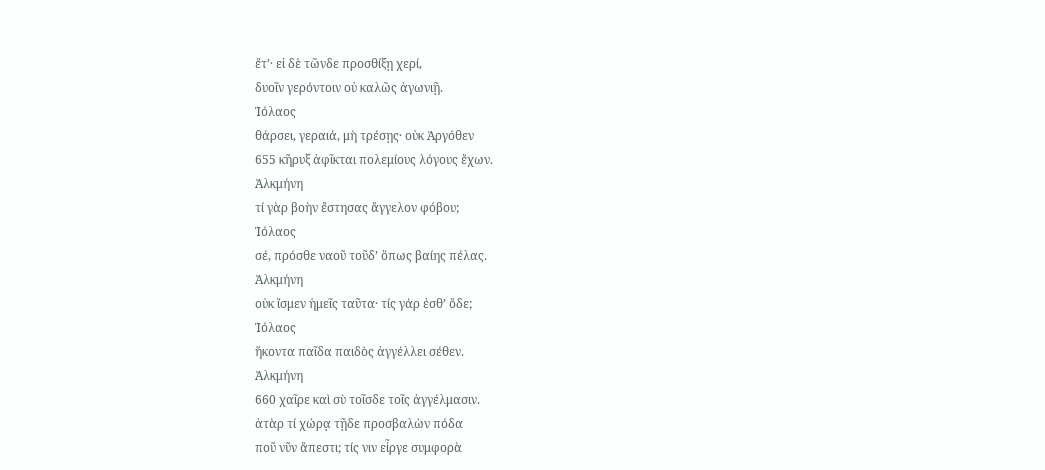ἔτʼ· εἰ δὲ τῶνδε προσθίξῃ χερί,
δυοῖν γερόντοιν οὐ καλῶς ἀγωνιῇ.
Ἰόλαος
θάρσει, γεραιά, μὴ τρέσῃς· οὐκ Ἀργόθεν
655 κῆρυξ ἀφῖκται πολεμίους λόγους ἔχων.
Ἀλκμήνη
τί γὰρ βοὴν ἔστησας ἄγγελον φόβου;
Ἰόλαος
σέ, πρόσθε ναοῦ τοῦδʼ ὅπως βαίης πέλας.
Ἀλκμήνη
οὐκ ἴσμεν ἡμεῖς ταῦτα· τίς γάρ ἐσθʼ ὅδε;
Ἰόλαος
ἥκοντα παῖδα παιδὸς ἀγγέλλει σέθεν.
Ἀλκμήνη
660 χαῖρε καὶ σὺ τοῖσδε τοῖς ἀγγέλμασιν.
ἀτὰρ τί χώρᾳ τῇδε προσβαλὼν πόδα
ποῦ νῦν ἄπεστι; τίς νιν εἶργε συμφορὰ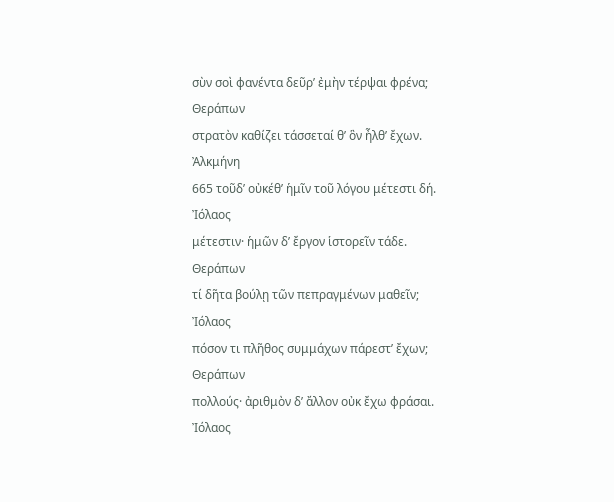σὺν σοὶ φανέντα δεῦρʼ ἐμὴν τέρψαι φρένα;
Θεράπων
στρατὸν καθίζει τάσσεταί θʼ ὃν ἦλθʼ ἔχων.
Ἀλκμήνη
665 τοῦδʼ οὐκέθʼ ἡμῖν τοῦ λόγου μέτεστι δή.
Ἰόλαος
μέτεστιν· ἡμῶν δʼ ἔργον ἱστορεῖν τάδε.
Θεράπων
τί δῆτα βούλῃ τῶν πεπραγμένων μαθεῖν;
Ἰόλαος
πόσον τι πλῆθος συμμάχων πάρεστʼ ἔχων;
Θεράπων
πολλούς· ἀριθμὸν δʼ ἄλλον οὐκ ἔχω φράσαι.
Ἰόλαος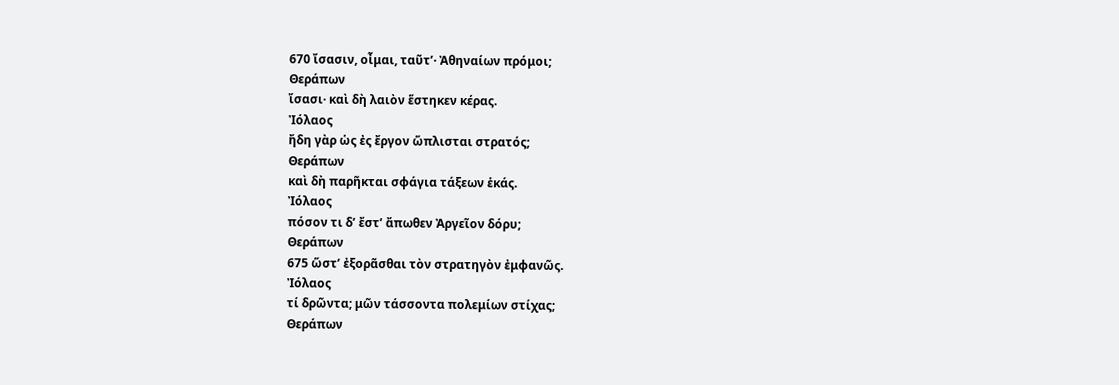670 ἴσασιν, οἶμαι, ταῦτʼ· Ἀθηναίων πρόμοι;
Θεράπων
ἴσασι· καὶ δὴ λαιὸν ἕστηκεν κέρας.
Ἰόλαος
ἤδη γὰρ ὡς ἐς ἔργον ὥπλισται στρατός;
Θεράπων
καὶ δὴ παρῆκται σφάγια τάξεων ἑκάς.
Ἰόλαος
πόσον τι δʼ ἔστʼ ἄπωθεν Ἀργεῖον δόρυ;
Θεράπων
675 ὥστʼ ἐξορᾶσθαι τὸν στρατηγὸν ἐμφανῶς.
Ἰόλαος
τί δρῶντα; μῶν τάσσοντα πολεμίων στίχας;
Θεράπων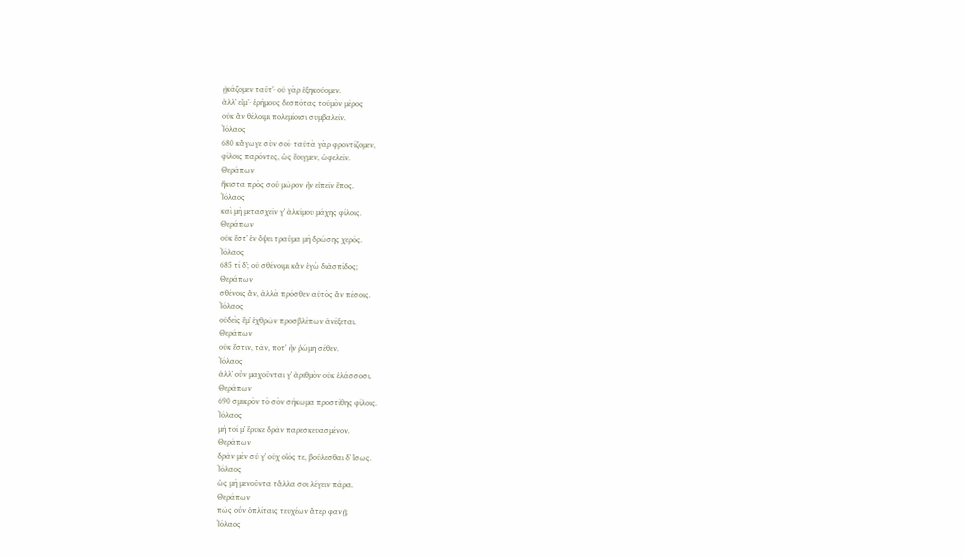ᾐκάζομεν ταῦτʼ· οὐ γὰρ ἐξηκούομεν.
ἀλλʼ εἶμ’· ἐρήμους δεσπότας τοὐμὸν μέρος
οὐκ ἂν θέλοιμι πολεμίοισι συμβαλεῖν.
Ἰόλαος
680 κἄγωγε σὺν σοί· ταὐτὰ γὰρ φροντίζομεν,
φίλοις παρόντες, ὡς ἔοιγμεν, ὠφελεῖν.
Θεράπων
ἥκιστα πρὸς σοῦ μῶρον ἦν εἰπεῖν ἔπος.
Ἰόλαος
καὶ μὴ μετασχεῖν γʼ ἀλκίμου μάχης φίλοις.
Θεράπων
οὐκ ἔστʼ ἐν ὄψει τραῦμα μὴ δρώσης χερός.
Ἰόλαος
685 τί δʼ; οὐ σθένοιμι κἂν ἐγὼ διἀσπίδος;
Θεράπων
σθένοις ἄν, ἀλλὰ πρόσθεν αὐτὸς ἂν πέσοις.
Ἰόλαος
οὐδεὶς ἔμʼ ἐχθρῶν προσβλέπων ἀνέξεται.
Θεράπων
οὐκ ἔστιν, τᾶν, ποτʼ ἦν ῥώμη σέθεν.
Ἰόλαος
ἀλλʼ οὖν μαχοῦνται γʼ ἀριθμὸν οὐκ ἐλάσσοσι.
Θεράπων
690 σμικρὸν τὸ σὸν σήκωμα προστίθης φίλοις.
Ἰόλαος
μή τοί μʼ ἔρυκε δρᾶν παρεσκευασμένον.
Θεράπων
δρᾶν μὲν σύ γʼ οὐχ οἷός τε, βούλεσθαι δʼ ἴσως.
Ἰόλαος
ὡς μὴ μενοῦντα τἄλλα σοι λέγειν πάρα.
Θεράπων
πῶς οὖν ὁπλίταις τευχέων ἄτερ φανῇ;
Ἰόλαος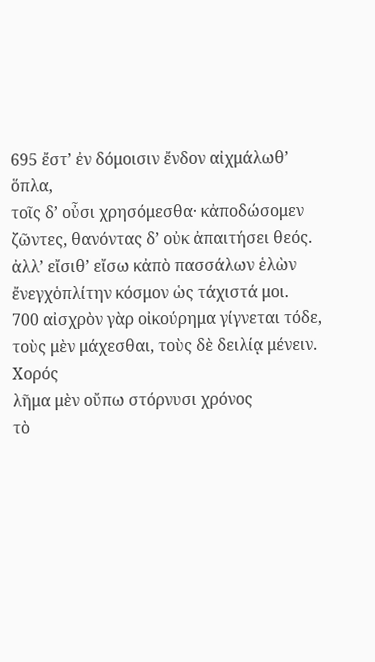695 ἔστʼ ἐν δόμοισιν ἔνδον αἰχμάλωθʼ ὅπλα,
τοῖς δʼ οὖσι χρησόμεσθα· κἀποδώσομεν
ζῶντες, θανόντας δʼ οὐκ ἀπαιτήσει θεός.
ἀλλʼ εἴσιθʼ εἴσω κἀπὸ πασσάλων ἑλὼν
ἔνεγχὁπλίτην κόσμον ὡς τάχιστά μοι.
700 αἰσχρὸν γὰρ οἰκούρημα γίγνεται τόδε,
τοὺς μὲν μάχεσθαι, τοὺς δὲ δειλίᾳ μένειν.
Χορός
λῆμα μὲν οὔπω στόρνυσι χρόνος
τὸ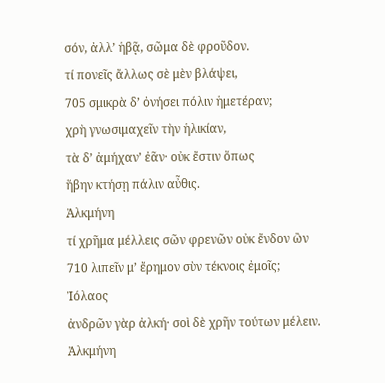σόν, ἀλλʼ ἡβᾷ, σῶμα δὲ φροῦδον.
τί πονεῖς ἄλλως σὲ μὲν βλάψει,
705 σμικρὰ δʼ ὀνήσει πόλιν ἡμετέραν;
χρὴ γνωσιμαχεῖν τὴν ἡλικίαν,
τὰ δʼ ἀμήχανʼ ἐᾶν· οὐκ ἔστιν ὅπως
ἥβην κτήσῃ πάλιν αὖθις.
Ἀλκμήνη
τί χρῆμα μέλλεις σῶν φρενῶν οὐκ ἔνδον ὢν
710 λιπεῖν μʼ ἔρημον σὺν τέκνοις ἐμοῖς;
Ἰόλαος
ἀνδρῶν γὰρ ἀλκή· σοὶ δὲ χρῆν τούτων μέλειν.
Ἀλκμήνη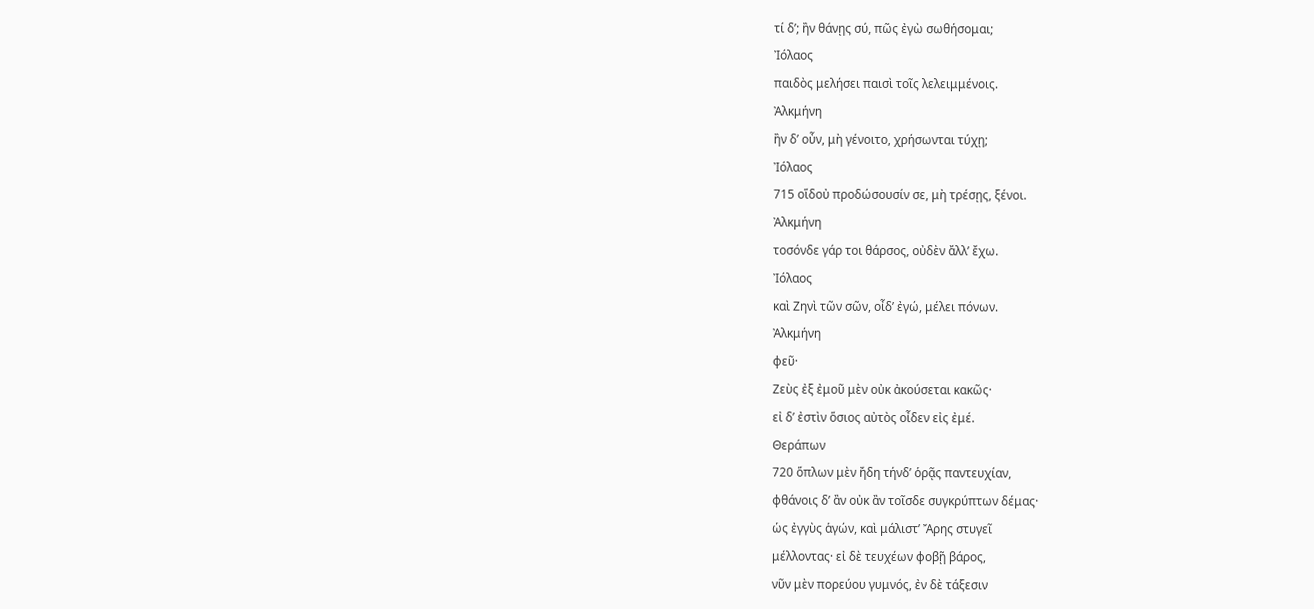τί δʼ; ἢν θάνῃς σύ, πῶς ἐγὼ σωθήσομαι;
Ἰόλαος
παιδὸς μελήσει παισὶ τοῖς λελειμμένοις.
Ἀλκμήνη
ἢν δʼ οὖν, μὴ γένοιτο, χρήσωνται τύχῃ;
Ἰόλαος
715 οἵδοὐ προδώσουσίν σε, μὴ τρέσῃς, ξένοι.
Ἀλκμήνη
τοσόνδε γάρ τοι θάρσος, οὐδὲν ἄλλʼ ἔχω.
Ἰόλαος
καὶ Ζηνὶ τῶν σῶν, οἶδʼ ἐγώ, μέλει πόνων.
Ἀλκμήνη
φεῦ·
Ζεὺς ἐξ ἐμοῦ μὲν οὐκ ἀκούσεται κακῶς·
εἰ δʼ ἐστὶν ὅσιος αὐτὸς οἶδεν εἰς ἐμέ.
Θεράπων
720 ὅπλων μὲν ἤδη τήνδʼ ὁρᾷς παντευχίαν,
φθάνοις δʼ ἂν οὐκ ἂν τοῖσδε συγκρύπτων δέμας·
ὡς ἐγγὺς ἁγών, καὶ μάλιστʼ Ἄρης στυγεῖ
μέλλοντας· εἰ δὲ τευχέων φοβῇ βάρος,
νῦν μὲν πορεύου γυμνός, ἐν δὲ τάξεσιν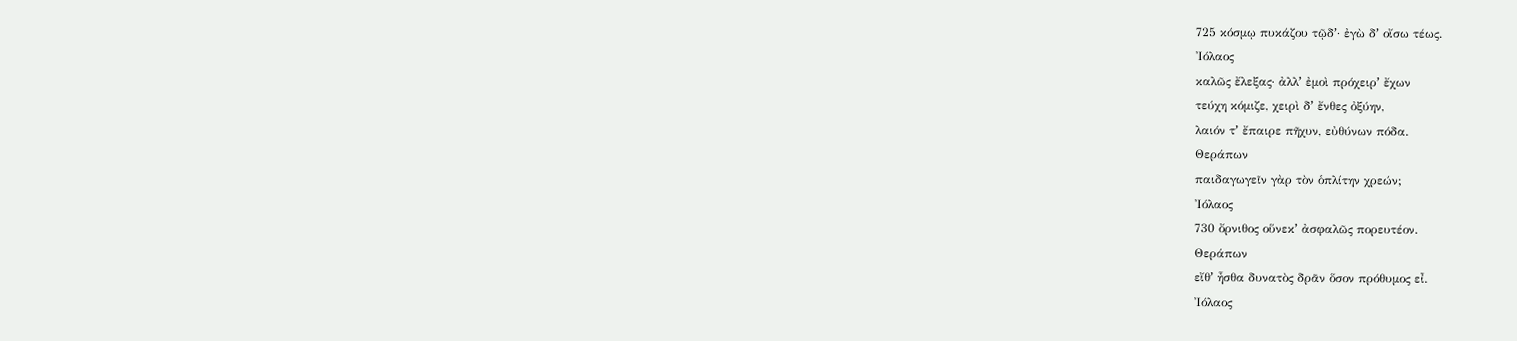725 κόσμῳ πυκάζου τῷδʼ· ἐγὼ δʼ οἴσω τέως.
Ἰόλαος
καλῶς ἔλεξας· ἀλλʼ ἐμοὶ πρόχειρʼ ἔχων
τεύχη κόμιζε, χειρὶ δʼ ἔνθες ὀξύην,
λαιόν τʼ ἔπαιρε πῆχυν, εὐθύνων πόδα.
Θεράπων
παιδαγωγεῖν γὰρ τὸν ὁπλίτην χρεών;
Ἰόλαος
730 ὄρνιθος οὕνεκʼ ἀσφαλῶς πορευτέον.
Θεράπων
εἴθʼ ἦσθα δυνατὸς δρᾶν ὅσον πρόθυμος εἶ.
Ἰόλαος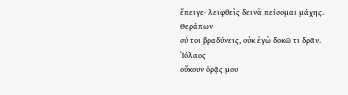ἔπειγε· λειφθεὶς δεινὰ πείσομαι μάχης.
Θεράπων
σύ τοι βραδύνεις, οὐκ ἐγὼ δοκῶ τι δρᾶν.
Ἰόλαος
οὔκουν ὁρᾷς μου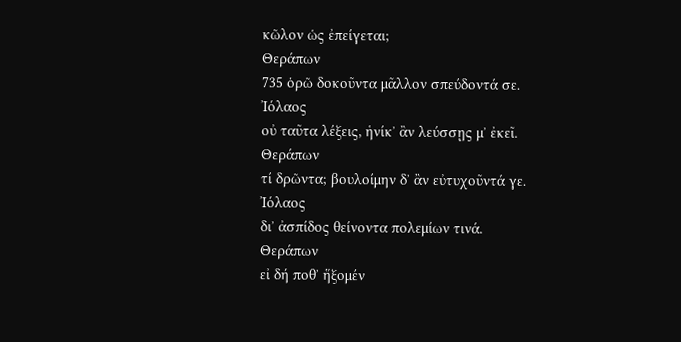κῶλον ὡς ἐπείγεται;
Θεράπων
735 ὁρῶ δοκοῦντα μᾶλλον σπεύδοντά σε.
Ἰόλαος
οὐ ταῦτα λέξεις, ἡνίκʼ ἂν λεύσσῃς μʼ ἐκεῖ.
Θεράπων
τί δρῶντα; βουλοίμην δʼ ἂν εὐτυχοῦντά γε.
Ἰόλαος
διʼ ἀσπίδος θείνοντα πολεμίων τινά.
Θεράπων
εἰ δή ποθʼ ἥξομέν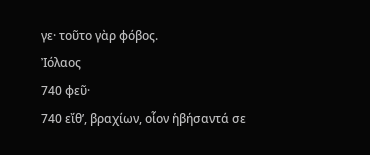γε· τοῦτο γὰρ φόβος.
Ἰόλαος
740 φεῦ·
740 εἴθʼ, βραχίων, οἷον ἡβήσαντά σε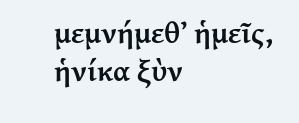μεμνήμεθʼ ἡμεῖς, ἡνίκα ξὺν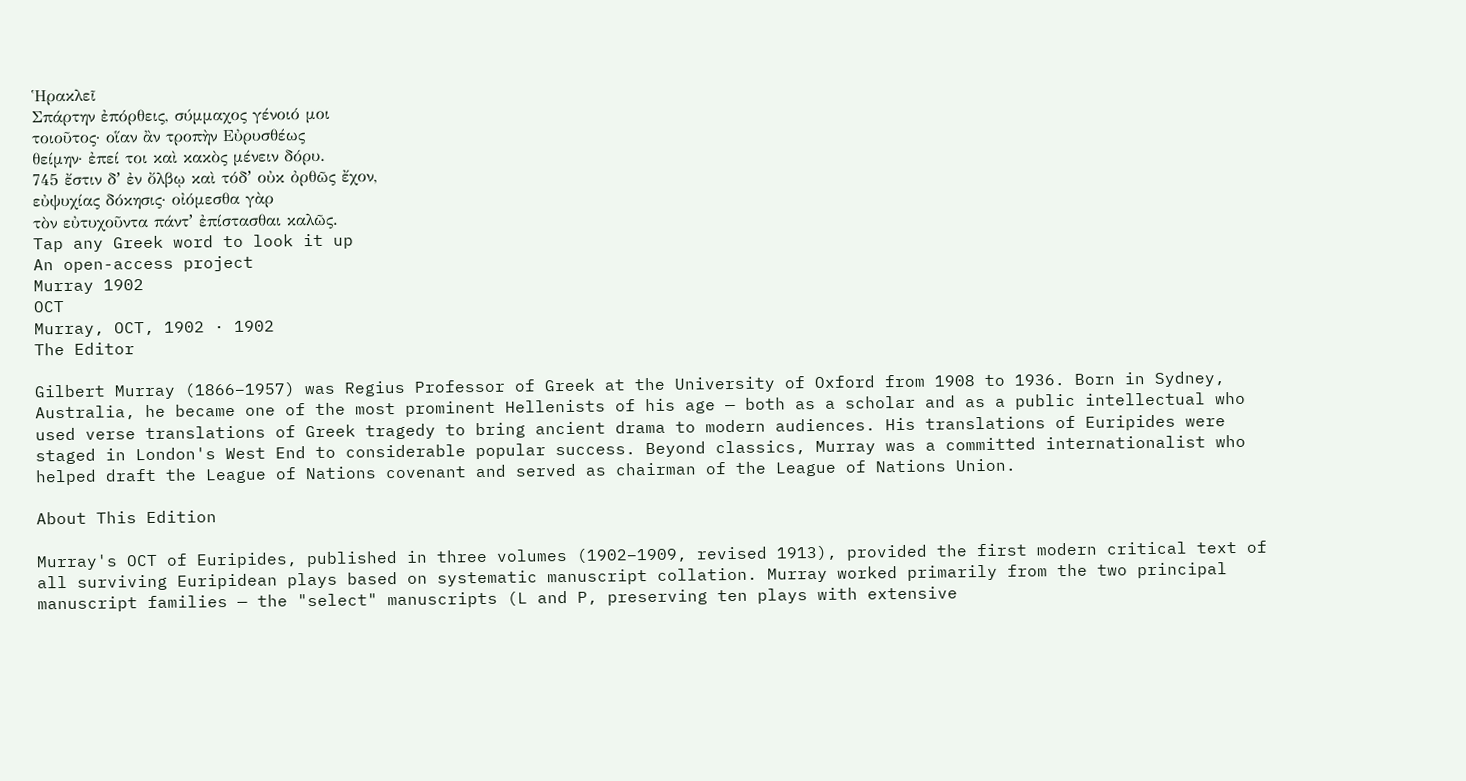Ἡρακλεῖ
Σπάρτην ἐπόρθεις, σύμμαχος γένοιό μοι
τοιοῦτος· οἵαν ἂν τροπὴν Εὐρυσθέως
θείμην· ἐπεί τοι καὶ κακὸς μένειν δόρυ.
745 ἔστιν δʼ ἐν ὄλβῳ καὶ τόδʼ οὐκ ὀρθῶς ἔχον,
εὐψυχίας δόκησις· οἰόμεσθα γὰρ
τὸν εὐτυχοῦντα πάντʼ ἐπίστασθαι καλῶς.
Tap any Greek word to look it up
An open-access project
Murray 1902
OCT
Murray, OCT, 1902 · 1902
The Editor

Gilbert Murray (1866–1957) was Regius Professor of Greek at the University of Oxford from 1908 to 1936. Born in Sydney, Australia, he became one of the most prominent Hellenists of his age — both as a scholar and as a public intellectual who used verse translations of Greek tragedy to bring ancient drama to modern audiences. His translations of Euripides were staged in London's West End to considerable popular success. Beyond classics, Murray was a committed internationalist who helped draft the League of Nations covenant and served as chairman of the League of Nations Union.

About This Edition

Murray's OCT of Euripides, published in three volumes (1902–1909, revised 1913), provided the first modern critical text of all surviving Euripidean plays based on systematic manuscript collation. Murray worked primarily from the two principal manuscript families — the "select" manuscripts (L and P, preserving ten plays with extensive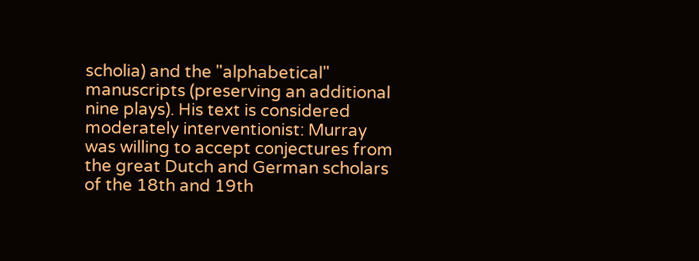scholia) and the "alphabetical" manuscripts (preserving an additional nine plays). His text is considered moderately interventionist: Murray was willing to accept conjectures from the great Dutch and German scholars of the 18th and 19th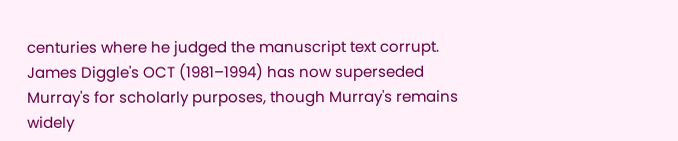centuries where he judged the manuscript text corrupt. James Diggle's OCT (1981–1994) has now superseded Murray's for scholarly purposes, though Murray's remains widely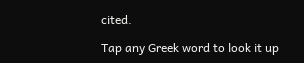cited.

Tap any Greek word to look it up